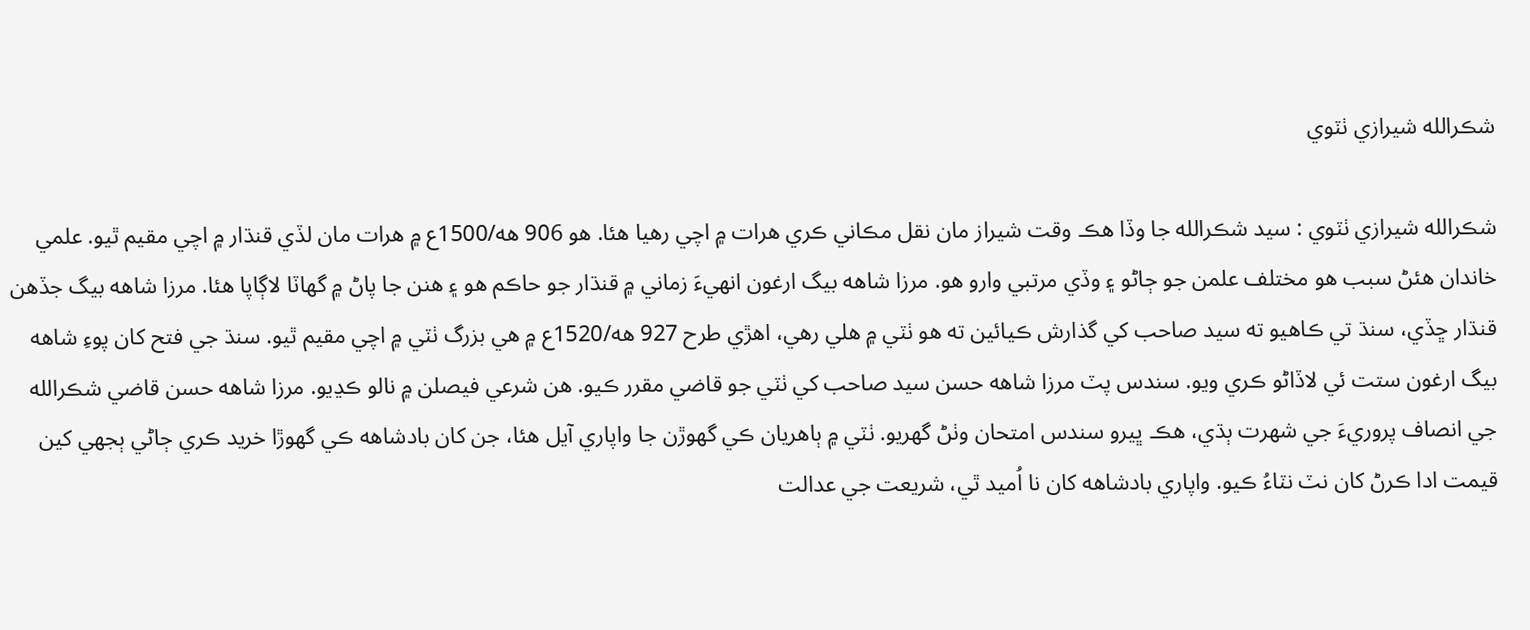شڪرالله شيرازي ٺٽوي

شڪرالله شيرازي ٺٽوي : سيد شڪرالله جا وڏا هڪ وقت شيراز مان نقل مڪاني ڪري هرات ۾ اچي رهيا هئا. هو 906 هه/1500ع ۾ هرات مان لڏي قنڌار ۾ اچي مقيم ٿيو. علمي خاندان هئڻ سبب هو مختلف علمن جو ڄاڻو ۽ وڏي مرتبي وارو هو. مرزا شاهه بيگ ارغون انهيءَ زماني ۾ قنڌار جو حاڪم هو ۽ هنن جا پاڻ ۾ گھاٽا لاڳاپا هئا. مرزا شاهه بيگ جڏهن قنڌار ڇڏي، سنڌ تي ڪاهيو ته سيد صاحب کي گذارش ڪيائين ته هو ٺٽي ۾ هلي رهي، اهڙي طرح 927 هه/1520ع ۾ هي بزرگ ٺٽي ۾ اچي مقيم ٿيو. سنڌ جي فتح کان پوءِ شاهه بيگ ارغون ستت ئي لاڏاڻو ڪري ويو. سندس پٽ مرزا شاهه حسن سيد صاحب کي ٺٽي جو قاضي مقرر ڪيو. هن شرعي فيصلن ۾ نالو ڪڍيو. مرزا شاهه حسن قاضي شڪرالله جي انصاف پروريءَ جي شهرت ٻڌي، هڪ ڀيرو سندس امتحان وٺڻ گھريو. ٺٽي ۾ ٻاهريان ڪي گھوڙن جا واپاري آيل هئا، جن کان بادشاهه ڪي گھوڙا خريد ڪري ڄاڻي ٻجھي کين قيمت ادا ڪرڻ کان نٽ نٽاءُ ڪيو. واپاري بادشاهه کان نا اُميد ٿي، شريعت جي عدالت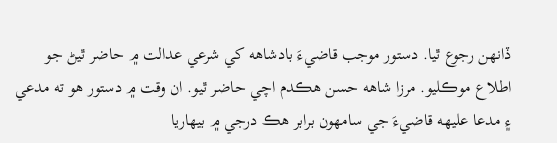ڏانهن رجوع ٿيا. دستور موجب قاضيءَ بادشاهه کي شرعي عدالت ۾ حاضر ٿيڻ جو اطلاع موڪليو. مرزا شاهه حسن هڪدم اچي حاضر ٿيو. ان وقت ۾ دستور هو ته مدعي ۽ مدعا عليهه قاضيءَ جي سامهون برابر هڪ درجي ۾ بيهاريا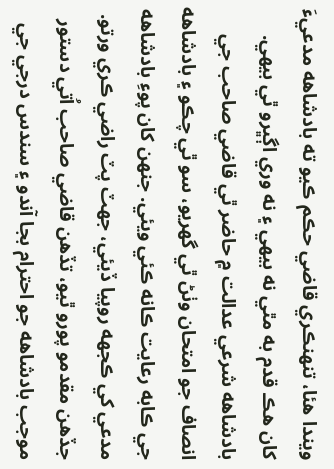ويندا هئا، تنهنڪري قاضي حڪم ڪيو ته بادشاهه مدعيءَ کان هڪ قدم به مٿي نه بيهي ۽ نه وري اڳڀرو ٿي بيهي. بادشاهه شرعي عدالت ۾ حاضر ٿي قاضي صاحب جي انصاف جو امتحان وٺڻ ٿي گهريو، سو ٿي چڪو ۽ بادشاهه جي ڪابه رعايت ڪانه ڪئي ويئي. جنهن کان پوءِ بادشاهه مدعي کي ڪجهه روپيا ڏيئي، جھٽ پٽ راضي ڪري ورتو. جڏهن مقدمو پورو ٿيو، تڏهن قاضي صاحب اُتي دستور موجب بادشاهه جو احترام بجا آندو ۽ سندس درجي جي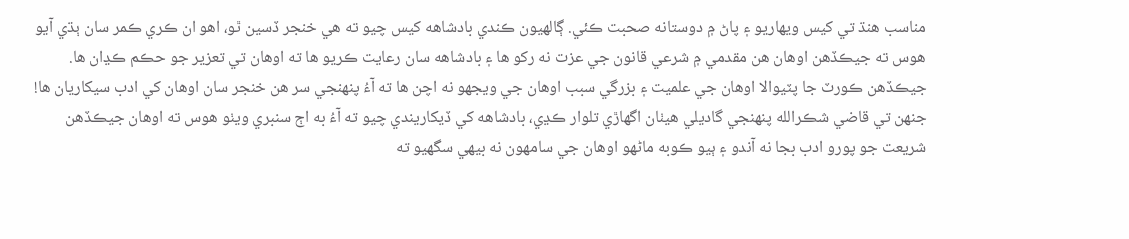مناسب هنڌ تي کيس ويهاريو ۽ پاڻ ۾ دوستانه صحبت ڪئي. ڳالهيون ڪندي بادشاهه کيس چيو ته هي خنجر ڏسين ٿو، اهو ان ڪري ڪمر سان ٻڌي آيو هوس ته جيڪڏهن اوهان هن مقدمي ۾ شرعي قانون جي عزت نه رکو ها ۽ بادشاهه سان رعايت ڪريو ها ته اوهان تي تعزير جو حڪم ڪڍان ها. جيڪڏهن ڪورٽ جا پٽيوالا اوهان جي علميت ۽ بزرگي سبب اوهان جي ويجھو نه اچن ها ته آءُ پنهنجي سر هن خنجر سان اوهان کي ادب سيکاريان ها! جنهن تي قاضي شڪرالله پنهنجي گاديلي هيٺان اگھاڙي تلوار ڪڍي، بادشاهه کي ڏيکاريندي چيو ته آءُ به اڄ سنبري ويٺو هوس ته اوهان جيڪڏهن شريعت جو پورو ادب بجا نه آندو ۽ ٻيو ڪوبه ماڻهو اوهان جي سامهون نه بيهي سگھيو ته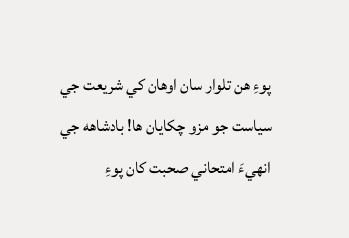پوءِ هن تلوار سان اوهان کي شريعت جي سياست جو مزو چکايان ها! بادشاهه جي انهيءَ امتحاني صحبت کان پوءِ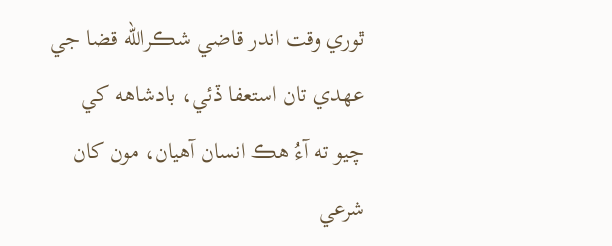ٿوري وقت اندر قاضي شڪرالله قضا جي عهدي تان استعفا ڏئي، بادشاهه کي چيو ته آءُ هڪ انسان آهيان، مون کان شرعي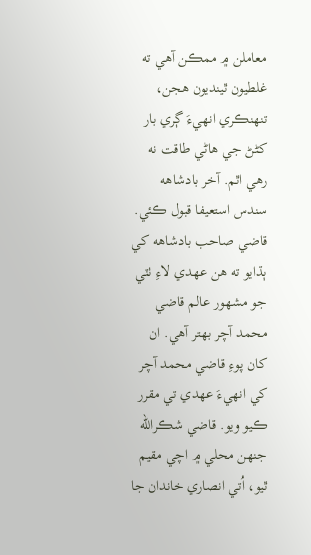معاملن ۾ ممڪن آهي ته غلطيون ٿينديون هجن، تنهنڪري انهيءَ ڳري بار کڻڻ جي هاڻي طاقت نه رهي اٿم. آخر بادشاهه سندس استعيفا قبول ڪئي. قاضي صاحب بادشاهه کي ٻڌايو ته هن عهدي لاءِ ٺٽي جو مشهور عالم قاضي محمد آچر بهتر آهي. ان کان پوءِ قاضي محمد آچر کي انهيءَ عهدي تي مقرر ڪيو ويو. قاضي شڪرالله جنهن محلي ۾ اچي مقيم ٿيو، اُتي انصاري خاندان جا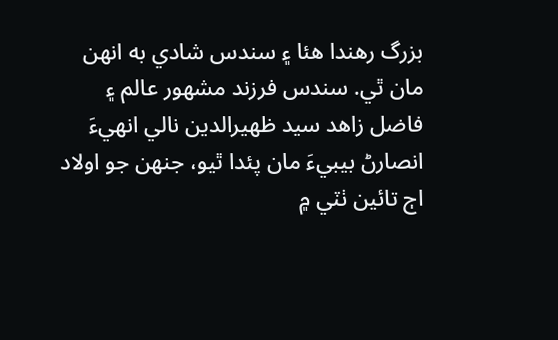بزرگ رهندا هئا ۽ سندس شادي به انهن مان ٿي. سندس فرزند مشهور عالم ۽ فاضل زاهد سيد ظهيرالدين نالي انهيءَ انصارڻ بيبيءَ مان پئدا ٿيو، جنهن جو اولاد اڄ تائين ٺٽي ۾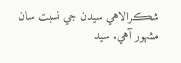شڪرالاهي سيدن جي نسبت سان مشهور آهي. سيد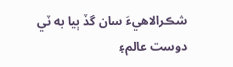شڪرالاهيءَ سان گڏ ٻيا به ٽي دوست عالم۽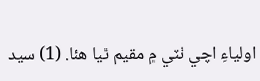اولياءِ اچي ٺٽي ۾ مقيم ٿيا هئا. (1) سيد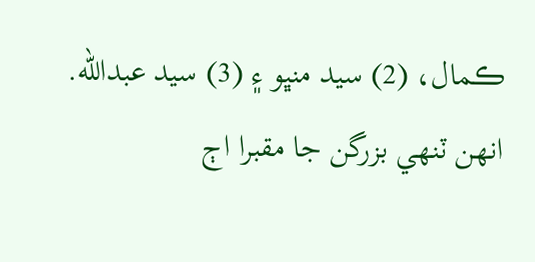ڪمال، (2) سيد منڀو ۽ (3) سيد عبدالله. انهن ٽنهي بزرگن جا مقبرا اڄ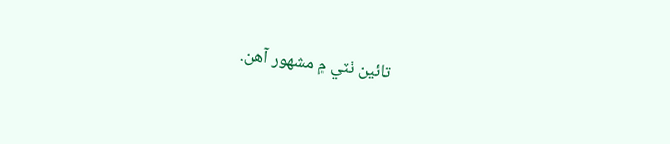تائين ٺٽي ۾ مشهور آهن.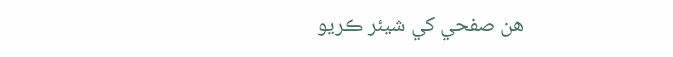هن صفحي کي شيئر ڪريو